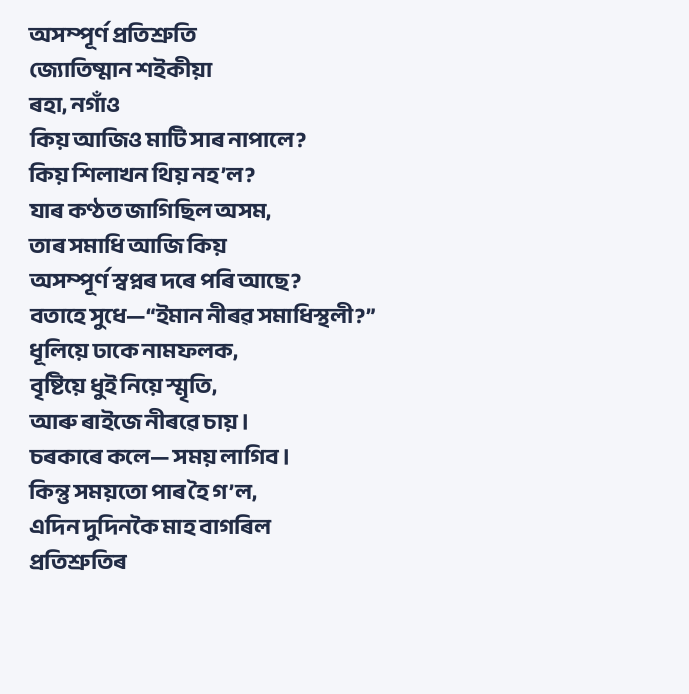অসম্পূৰ্ণ প্ৰতিশ্ৰুতি
জ্যোতিষ্মান শইকীয়া
ৰহা, নগাঁও
কিয় আজিও মাটি সাৰ নাপালে?
কিয় শিলাখন থিয় নহ’ল?
যাৰ কণ্ঠত জাগিছিল অসম,
তাৰ সমাধি আজি কিয়
অসম্পূৰ্ণ স্বপ্নৰ দৰে পৰি আছে?
বতাহে সুধে—“ইমান নীৰৱ সমাধিস্থলী?”
ধূলিয়ে ঢাকে নামফলক,
বৃষ্টিয়ে ধুই নিয়ে স্মৃতি,
আৰু ৰাইজে নীৰৱে চায়।
চৰকাৰে কলে— সময় লাগিব।
কিন্তু সময়তো পাৰ হৈ গ’ল,
এদিন দুদিনকৈ মাহ বাগৰিল
প্ৰতিশ্ৰুতিৰ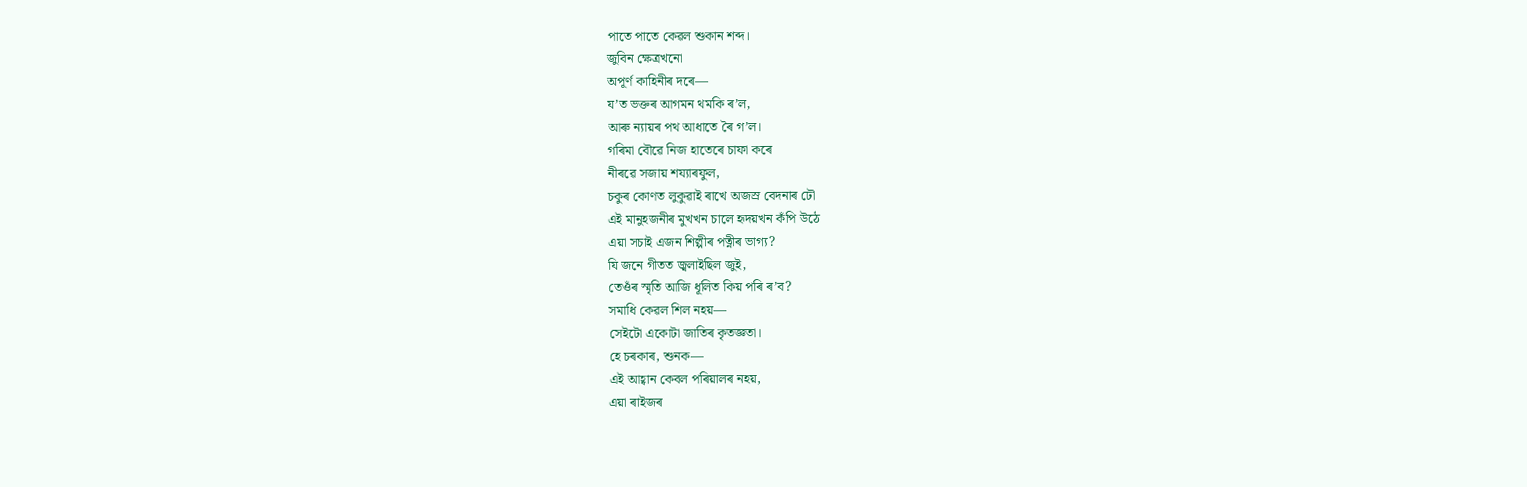পাতে পাতে কেৱল শুকান শব্দ।
জুবিন ক্ষেত্ৰখনো
অপূৰ্ণ কাহিনীৰ দৰে—
য’ত ভক্তৰ আগমন থমকি ৰ’ল,
আৰু ন্যায়ৰ পথ আধাতে ৰৈ গ’ল।
গৰিমা বৌৱে নিজ হাতেৰে চাফা কৰে
নীৰৱে সজায় শয্যাৰফুল,
চকুৰ কোণত লুকুৱাই ৰাখে অজস্ৰ বেদনাৰ ঢৌ
এই মানুহজনীৰ মুখখন চালে হৃদয়খন কঁপি উঠে
এয়া সচাই এজন শিল্পীৰ পত্নীৰ ভাগ্য?
যি জনে গীতত জ্বলাইছিল জুই,
তেওঁৰ স্মৃতি আজি ধূলিত কিয় পৰি ৰ’ব?
সমাধি কেৱল শিল নহয়—
সেইটো একোটা জাতিৰ কৃতজ্ঞতা।
হে চৰকাৰ, শুনক—
এই আহ্বান কেবল পৰিয়ালৰ নহয়,
এয়া ৰাইজৰ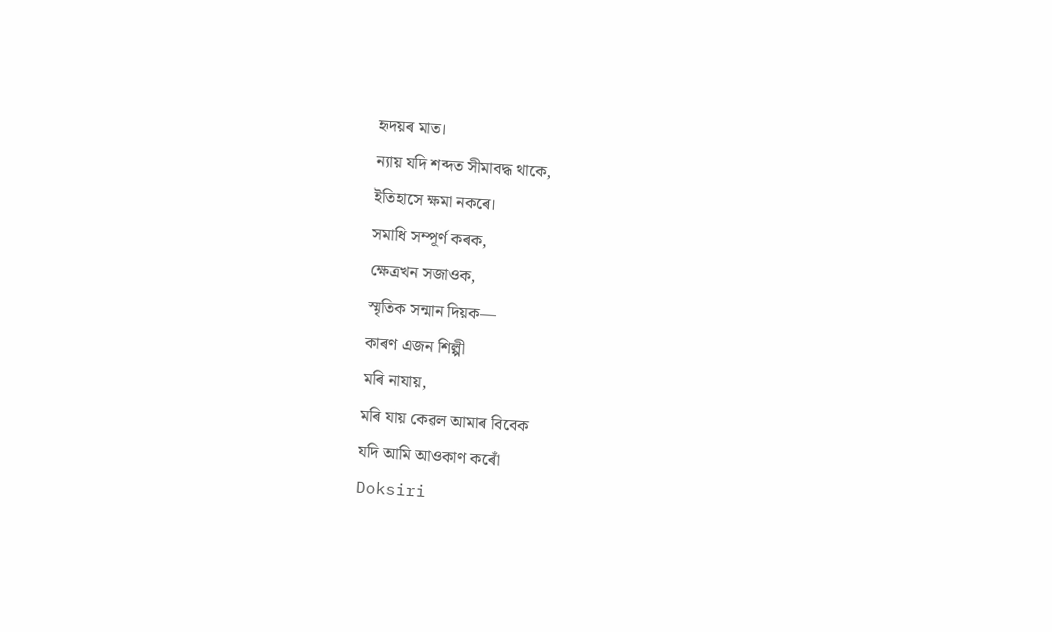হৃদয়ৰ মাত।
ন্যায় যদি শব্দত সীমাবদ্ধ থাকে,
ইতিহাসে ক্ষমা নকৰে।
সমাধি সম্পূৰ্ণ কৰক,
ক্ষেত্ৰখন সজাওক,
স্মৃতিক সন্মান দিয়ক—
কাৰণ এজন শিল্পী
মৰি নাযায়,
মৰি যায় কেৱল আমাৰ বিবেক
যদি আমি আওকাণ কৰোঁ
Doksiri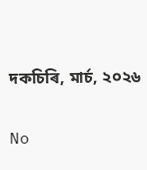দকচিৰি, মাৰ্চ, ২০২৬

No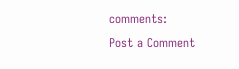comments:
Post a Comment